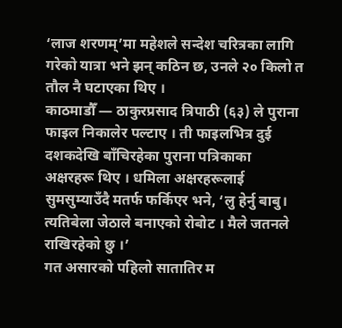‘लाज शरणम्’मा महेशले सन्देश चरित्रका लागि गरेको यात्रा भने झन् कठिन छ, उनले २० किलो त तौल नै घटाएका थिए ।
काठमाडौँ — ठाकुरप्रसाद त्रिपाठी (६३) ले पुराना फाइल निकालेर पल्टाए । ती फाइलभित्र दुई दशकदेखि बाँचिरहेका पुराना पत्रिकाका अक्षरहरू थिए । धमिला अक्षरहरूलाई सुमसुम्याउँदै मतर्फ फर्किएर भने, ‘लु हेर्नु बाबु। त्यतिबेला जेठाले बनाएको रोबोट । मैले जतनले राखिरहेको छु ।’
गत असारको पहिलो सातातिर म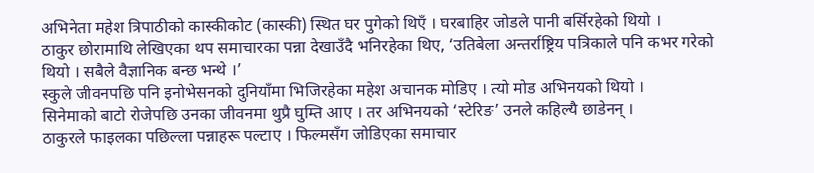अभिनेता महेश त्रिपाठीको कास्कीकोट (कास्की) स्थित घर पुगेको थिएँ । घरबाहिर जोडले पानी बर्सिरहेको थियो ।
ठाकुर छोरामाथि लेखिएका थप समाचारका पन्ना देखाउँदै भनिरहेका थिए, ‘उतिबेला अन्तर्राष्ट्रिय पत्रिकाले पनि कभर गरेको थियो । सबैले वैज्ञानिक बन्छ भन्थे ।’
स्कुले जीवनपछि पनि इनोभेसनको दुनियाँमा भिजिरहेका महेश अचानक मोडिए । त्यो मोड अभिनयको थियो ।
सिनेमाको बाटो रोजेपछि उनका जीवनमा थुप्रै घुम्ति आए । तर अभिनयको ‘स्टेरिङ’ उनले कहिल्यै छाडेनन् ।
ठाकुरले फाइलका पछिल्ला पन्नाहरू पल्टाए । फिल्मसँग जोडिएका समाचार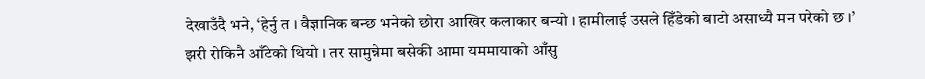देखाउँदै भने, ‘हेर्नु त । वैज्ञानिक बन्छ भनेको छोरा आखिर कलाकार बन्यो । हामीलाई उसले हिँडेको बाटो असाध्यै मन परेको छ ।’
झरी रोकिनै आँटेको थियो । तर सामुन्नेमा बसेकी आमा यममायाको आँसु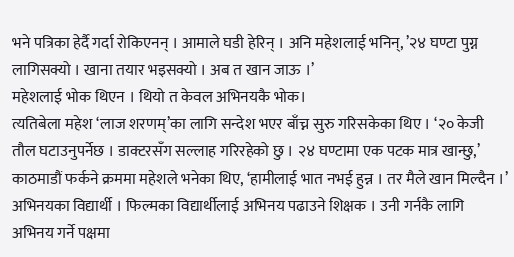भने पत्रिका हेर्दै गर्दा रोकिएनन् । आमाले घडी हेरिन् । अनि महेशलाई भनिन्, ’२४ घण्टा पुग्न लागिसक्यो । खाना तयार भइसक्यो । अब त खान जाऊ ।’
महेशलाई भोक थिएन । थियो त केवल अभिनयकै भोक।
त्यतिबेला महेश ‘लाज शरणम्’का लागि सन्देश भएर बाँच्न सुरु गरिसकेका थिए । ‘२० केजी तौल घटाउनुपर्नेछ । डाक्टरसँग सल्लाह गरिरहेको छु । २४ घण्टामा एक पटक मात्र खान्छु,’ काठमाडौं फर्कने क्रममा महेशले भनेका थिए, ‘हामीलाई भात नभई हुन्न । तर मैले खान मिल्दैन ।’
अभिनयका विद्यार्थी । फिल्मका विद्यार्थीलाई अभिनय पढाउने शिक्षक । उनी गर्नकै लागि अभिनय गर्ने पक्षमा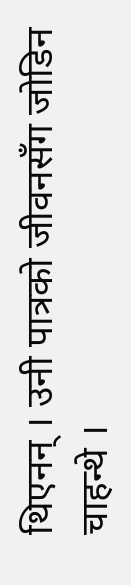थिएनन् । उनी पात्रको जीवनसँग जोडिन चाहन्थे ।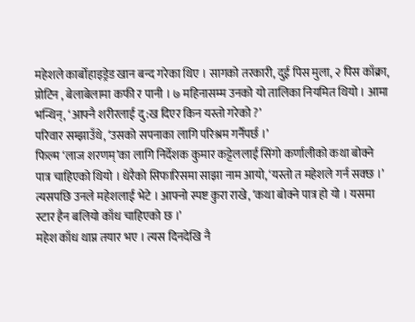महेशले कार्बोहाइड्रेड खान बन्द गरेका थिए । सागको तरकारी, दुई पिस मुला, २ पिस काँक्रा, प्रोटिन , बेलाबेलामा कफी र पानी । ७ महिनासम्म उनको यो तालिका नियमित थियो । आमा भन्थिन्, ‘आफ्नै शरीरलाई दु:ख दिएर किन यस्तो गरेको ?’
परिवार सम्झाउँथे, ‘उसको सपनाका लागि परिश्रम गर्नैपर्छ ।’
फिल्म ‘लाज शरणम्’का लागि निर्देशक कुमार कट्टेललाई सिंगो कर्णालीको कथा बोक्ने पात्र चाहिएको थियो । धेरैको सिफारिसमा साझा नाम आयो, ‘यस्तो त महेशले गर्न सक्छ ।’ त्यसपछि उनले महेशलाई भेटे । आफ्नो स्पष्ट कुरा राखे, ‘कथा बोक्ने पात्र हो यो । यसमा स्टार हैन बलियो काँध चाहिएको छ ।’
महेश काँध थाप्न तयार भए । त्यस दिनदेखि नै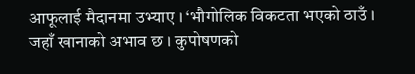आफूलाई मैदानमा उभ्याए । ‘भौगोलिक विकटता भएको ठाउँ । जहाँ खानाको अभाव छ । कुपोषणको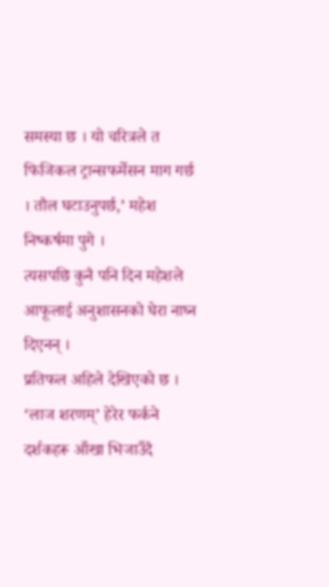समस्या छ । यो चरित्रले त फिजिकल ट्रान्सफर्मेसन माग गर्छ । तौल घटाउनुपर्छ,’ महेश निष्कर्षमा पुगे ।
त्यसपछि कुनै पनि दिन महेशले आफूलाई अनुशासनको घेरा नाघ्न दिएनन् ।
प्रतिफल अहिले देखिएको छ । ‘लाज शरणम्’ हेरेर फर्कने दर्शकहरू आँखा भिजाउँदै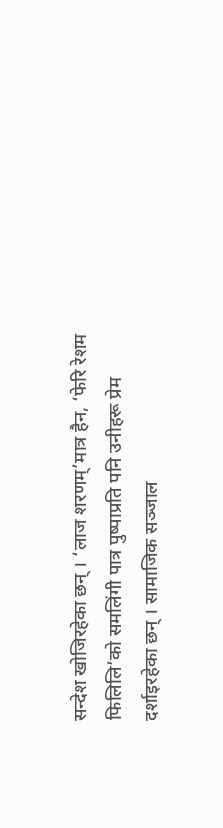सन्देश खोजिरहेका छन् । ‘लाज शरणम्’मात्र हैन, ‘फेरि रेशम फिलिलि’को समलिंगी पात्र पुष्पाप्रति पनि उनीहरू प्रेम दर्शाइरहेका छन् । सामाजिक सञ्जाल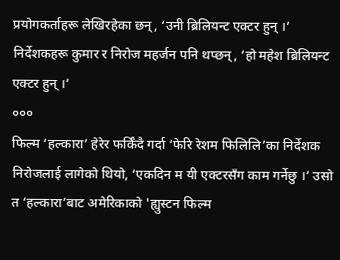प्रयोगकर्ताहरू लेखिरहेका छन्, ‘उनी ब्रिलियन्ट एक्टर हुन् ।’
निर्देशकहरू कुमार र निरोज महर्जन पनि थप्छन्, ‘हो महेश ब्रिलियन्ट एक्टर हुन् ।’
०००
फिल्म ‘हल्कारा’ हेरेर फर्किँदै गर्दा ‘फेरि रेशम फिलिलि’का निर्देशक निरोजलाई लागेको थियो, ‘एकदिन म यी एक्टरसँग काम गर्नेछु ।’ उसो त ‘हल्कारा’बाट अमेरिकाको 'ह्युस्टन फिल्म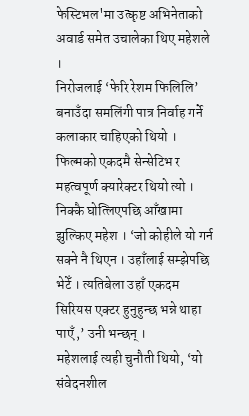फेस्टिभल'मा उत्कृष्ट अभिनेताको अवार्ड समेत उचालेका थिए महेशले ।
निरोजलाई ‘फेरि रेशम फिलिलि’ बनाउँदा समलिंगी पात्र निर्वाह गर्ने कलाकार चाहिएको थियो । फिल्मको एकदमै सेन्सेटिभ र महत्वपूर्ण क्यारेक्टर थियो त्यो । निक्कै घोत्लिएपछि आँखामा झुल्किए महेश । ‘जो कोहीले यो गर्न सक्ने नै थिएन । उहाँलाई सम्झेपछि भेटेँ । त्यतिबेला उहाँ एकदम सिरियस एक्टर हुनुहुन्छ भन्ने थाहा पाएँ ,’ उनी भन्छन् ।
महेशलाई त्यही चुनौती थियो, ‘यो संवेदनशील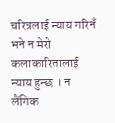चरित्रलाई न्याय गरिनँ भने न मेरो कलाकारितालाई न्याय हुन्छ । न लैंगिक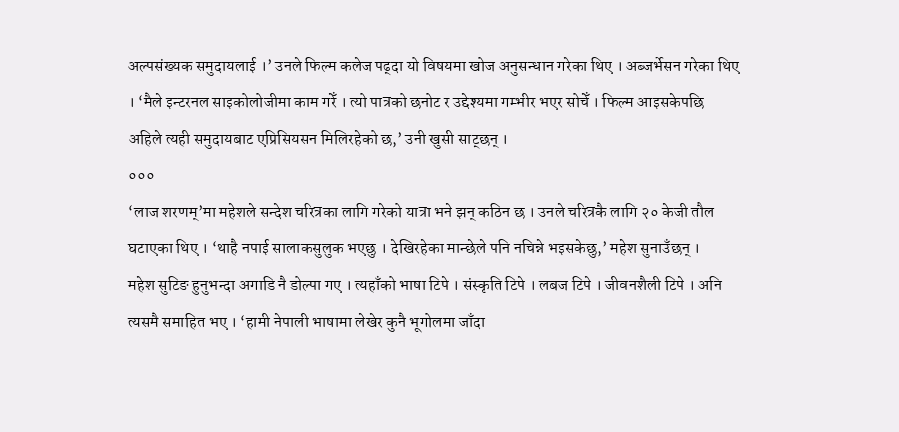अल्पसंख्यक समुदायलाई ।’ उनले फिल्म कलेज पढ्दा यो विषयमा खोज अनुसन्धान गरेका थिए । अब्जर्भेसन गरेका थिए । ‘मैले इन्टरनल साइकोलोजीमा काम गरेँ । त्यो पात्रको छनोट र उद्देश्यमा गम्भीर भएर सोचेँ । फिल्म आइसकेपछि अहिले त्यही समुदायबाट एप्रिसियसन मिलिरहेको छ,’ उनी खुसी साट्छन् ।
०००
‘लाज शरणम्’मा महेशले सन्देश चरित्रका लागि गरेको यात्रा भने झन् कठिन छ । उनले चरित्रकै लागि २० केजी तौल घटाएका थिए । ‘थाहै नपाई सालाकसुलुक भएछु । देखिरहेका मान्छेले पनि नचिन्ने भइसकेछु,’ महेश सुनाउँछन् ।
महेश सुटिङ हुनुभन्दा अगाडि नै डोल्पा गए । त्यहाँको भाषा टिपे । संस्कृति टिपे । लबज टिपे । जीवनशैली टिपे । अनि त्यसमै समाहित भए । ‘हामी नेपाली भाषामा लेखेर कुनै भूगोलमा जाँदा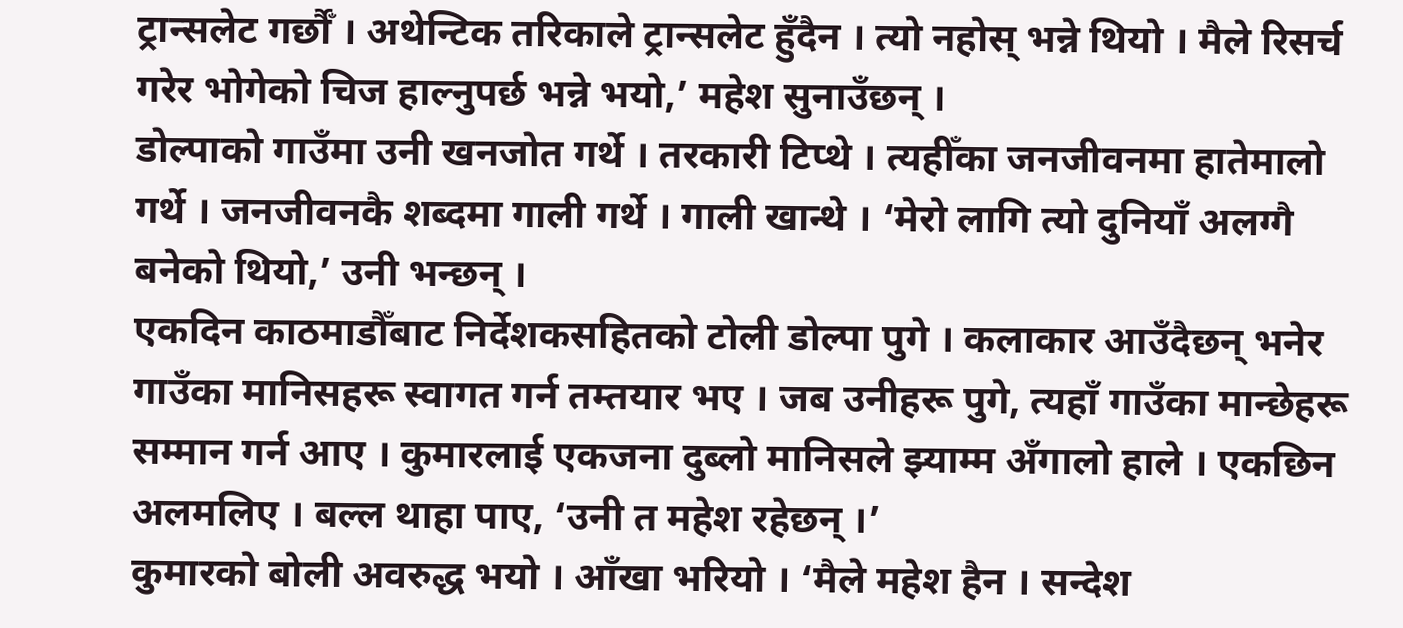ट्रान्सलेट गर्छौँ । अथेन्टिक तरिकाले ट्रान्सलेट हुँदैन । त्यो नहोस् भन्ने थियो । मैले रिसर्च गरेर भोगेको चिज हाल्नुपर्छ भन्ने भयो,’ महेश सुनाउँछन् ।
डोल्पाको गाउँमा उनी खनजोत गर्थे । तरकारी टिप्थे । त्यहीँका जनजीवनमा हातेमालो गर्थे । जनजीवनकै शब्दमा गाली गर्थे । गाली खान्थे । ‘मेरो लागि त्यो दुनियाँ अलग्गै बनेको थियो,’ उनी भन्छन् ।
एकदिन काठमाडौँबाट निर्देशकसहितको टोली डोल्पा पुगे । कलाकार आउँदैछन् भनेर गाउँका मानिसहरू स्वागत गर्न तम्तयार भए । जब उनीहरू पुगे, त्यहाँ गाउँका मान्छेहरू सम्मान गर्न आए । कुमारलाई एकजना दुब्लो मानिसले झ्याम्म अँगालो हाले । एकछिन अलमलिए । बल्ल थाहा पाए, ‘उनी त महेश रहेछन् ।’
कुमारको बोली अवरुद्ध भयो । आँखा भरियो । ‘मैले महेश हैन । सन्देश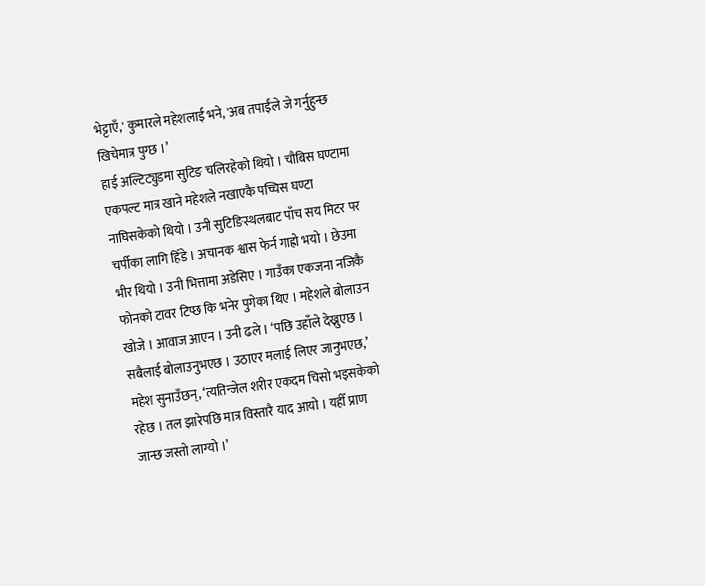भेट्टाएँ,' कुमारले महेशलाई भने, 'अब तपाईंले जे गर्नुहुन्छ खिचेमात्र पुग्छ ।’
हाई अल्टिट्युडमा सुटिङ चलिरहेको थियो । चौबिस घण्टामा एकपल्ट मात्र खाने महेशले नखाएकै पच्चिस घण्टा नाघिसकेको थियो । उनी सुटिङिस्थलबाट पाँच सय मिटर पर चर्पीका लागि हिँडे । अचानक श्वास फेर्न गाह्रो भयो । छेउमा भीर थियो । उनी भित्तामा अडेसिए । गाउँका एकजना नजिकै फोनको टावर टिप्छ कि भनेर पुगेका थिए । महेशले बोलाउन खोजे । आवाज आएन । उनी ढले । ‘पछि उहाँले देख्नुएछ । सबैलाई बोलाउनुभएछ । उठाएर मलाई लिएर जानुभएछ,’ महेश सुनाउँछन्, ‘त्यतिन्जेल शरीर एकदम चिसो भइसकेको रहेछ । तल झारेपछि मात्र विस्तारै याद आयो । यहीँ प्राण जान्छ जस्तो लाग्यो ।’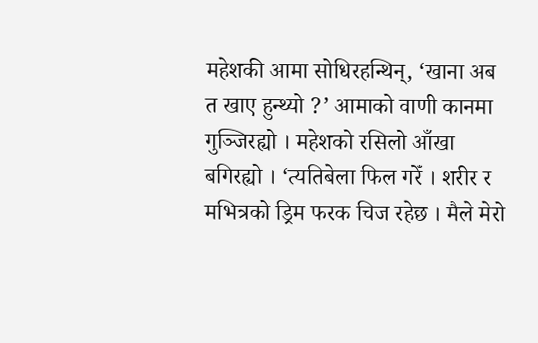महेशकी आमा सोधिरहन्थिन्, ‘खाना अब त खाए हुन्थ्यो ?’ आमाको वाणी कानमा गुञ्जिरह्यो । महेशको रसिलो आँखा बगिरह्यो । ‘त्यतिबेला फिल गरेँ । शरीर र मभित्रको ड्रिम फरक चिज रहेछ । मैले मेरो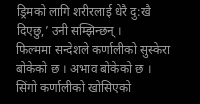ड्रिमको लागि शरीरलाई धेरै दु:खै दिएछु,’ उनी सम्झिन्छन् ।
फिल्ममा सन्देशले कर्णालीको सुस्केरा बोकेको छ । अभाव बोकेको छ । सिंगो कर्णालीको खोसिएको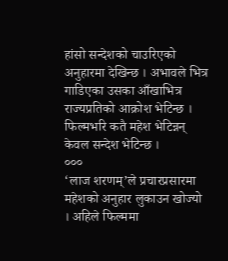हांसो सन्देशको चाउरिएको अनुहारमा देखिन्छ । अभावले भित्र गाडिएका उसका आँखाभित्र राज्यप्रतिको आक्रोश भेटिन्छ । फिल्मभरि कतै महेश भेटिन्नन् केवल सन्देश भेटिन्छ ।
०००
‘लाज शरणम्’ले प्रचारप्रसारमा महेशको अनुहार लुकाउन खोज्यो । अहिले फिल्ममा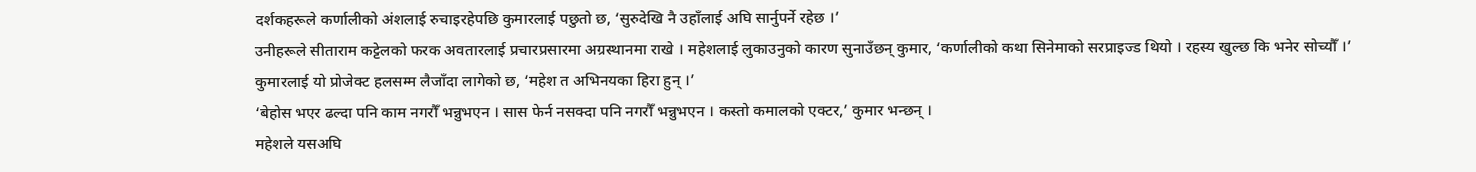दर्शकहरूले कर्णालीको अंशलाई रुचाइरहेपछि कुमारलाई पछुतो छ, ‘सुरुदेखि नै उहाँलाई अघि सार्नुपर्ने रहेछ ।’
उनीहरूले सीताराम कट्टेलको फरक अवतारलाई प्रचारप्रसारमा अग्रस्थानमा राखे । महेशलाई लुकाउनुको कारण सुनाउँछन् कुमार, ‘कर्णालीको कथा सिनेमाको सरप्राइज्ड थियो । रहस्य खुल्छ कि भनेर सोच्यौँ ।’
कुमारलाई यो प्रोजेक्ट हलसम्म लैजाँदा लागेको छ, ‘महेश त अभिनयका हिरा हुन् ।’
‘बेहोस भएर ढल्दा पनि काम नगरौँ भन्नुभएन । सास फेर्न नसक्दा पनि नगरौँ भन्नुभएन । कस्तो कमालको एक्टर,’ कुमार भन्छन् ।
महेशले यसअघि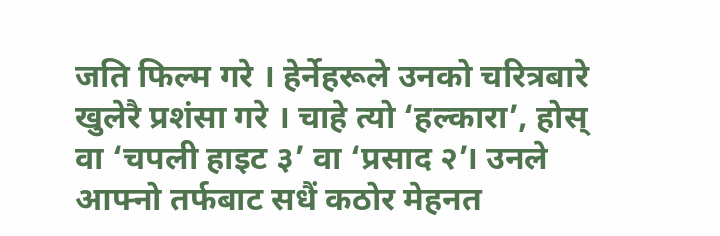जति फिल्म गरे । हेर्नेहरूले उनको चरित्रबारे खुलेरै प्रशंसा गरे । चाहे त्यो ‘हल्कारा’, होस् वा ‘चपली हाइट ३’ वा ‘प्रसाद २’। उनले आफ्नो तर्फबाट सधैं कठोर मेहनत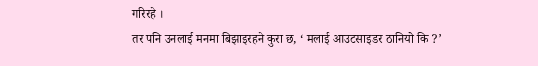गरिरहे ।
तर पनि उनलाई मनमा बिझाइरहने कुरा छ, ‘ मलाई आउटसाइडर ठानियो कि ?’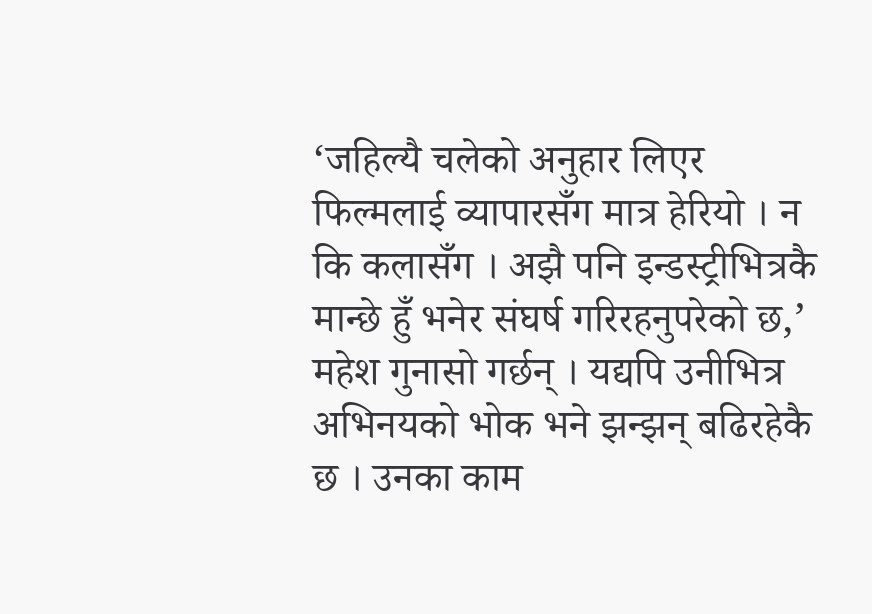‘जहिल्यै चलेको अनुहार लिएर फिल्मलाई व्यापारसँग मात्र हेरियो । न कि कलासँग । अझै पनि इन्डस्ट्रीभित्रकै मान्छे हुँ भनेर संघर्ष गरिरहनुपरेको छ,’ महेश गुनासो गर्छन् । यद्यपि उनीभित्र अभिनयको भोक भने झन्झन् बढिरहेकै छ । उनका काम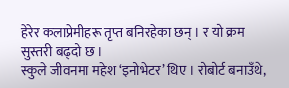हेरेर कलाप्रेमीहरू तृप्त बनिरहेका छन् । र यो क्रम सुस्तरी बढ्दो छ ।
स्कुले जीवनमा महेश ‘इनोभेटर’ थिए । रोबोर्ट बनाउँथे,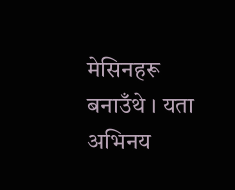मेसिनहरू बनाउँथे । यता अभिनय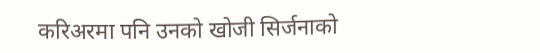करिअरमा पनि उनको खोजी सिर्जनाको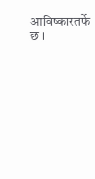आविष्कारतर्फे छ ।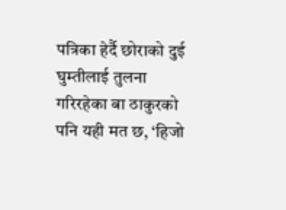पत्रिका हेर्दै छोराको दुई घुम्तीलाई तुलना गरिरहेका बा ठाकुरको पनि यही मत छ, ‘हिजो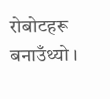रोबोटहरू बनाउँथ्यो ।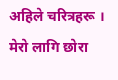अहिले चरित्रहरू । मेरो लागि छोरा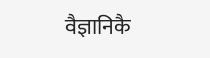वैज्ञानिकै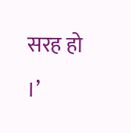सरह हो ।’